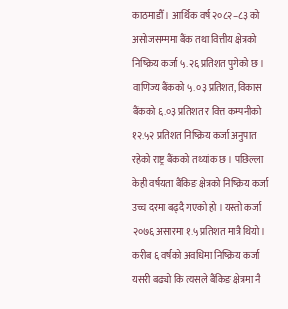काठमाडौँ । आर्थिक वर्ष २०८२–८३ को असोजसम्ममा बैंक तथा वित्तीय क्षेत्रको निष्क्रिय कर्जा ५.२६ प्रतिशत पुगेको छ । वाणिज्य बैंकको ५.०३ प्रतिशत, विकास बैंकको ६.०३ प्रतिशत र वित्त कम्पनीको १२.५२ प्रतिशत निष्क्रिय कर्जा अनुपात रहेको राष्ट्र बैंकको तथ्यांक छ । पछिल्ला केही वर्षयता बैंकिङ क्षेत्रको निष्क्रिय कर्जा उच्च दरमा बढ्दै गएको हो । यस्तो कर्जा २०७६ असारमा १.५ प्रतिशत मात्रै थियो ।
करीब ६ वर्षको अवधिमा निष्क्रिय कर्जा यसरी बढ्यो कि त्यसले बैंकिङ क्षेत्रमा नै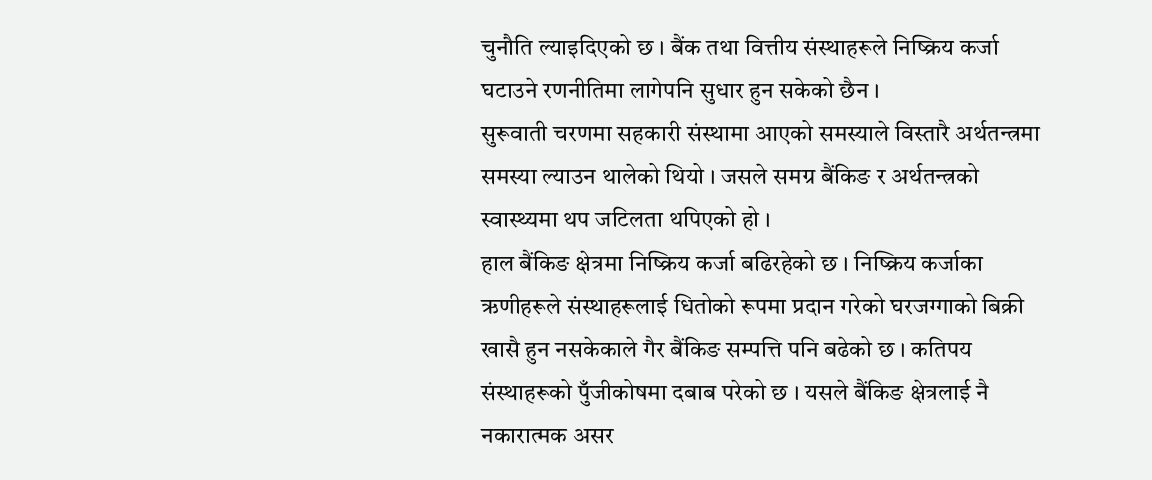चुनौति ल्याइदिएको छ । बैंक तथा वित्तीय संस्थाहरूले निष्क्रिय कर्जा घटाउने रणनीतिमा लागेपनि सुधार हुन सकेको छैन ।
सुरूवाती चरणमा सहकारी संस्थामा आएको समस्याले विस्तारै अर्थतन्त्रमा समस्या ल्याउन थालेको थियो । जसले समग्र बैंकिङ र अर्थतन्त्रको स्वास्थ्यमा थप जटिलता थपिएको हो ।
हाल बैंकिङ क्षेत्रमा निष्क्रिय कर्जा बढिरहेको छ । निष्क्रिय कर्जाका ऋणीहरूले संस्थाहरूलाई धितोको रूपमा प्रदान गरेको घरजग्गाको बिक्री खासै हुन नसकेकाले गैर बैंकिङ सम्पत्ति पनि बढेको छ । कतिपय संस्थाहरूको पुँजीकोषमा दबाब परेको छ । यसले बैंकिङ क्षेत्रलाई नै नकारात्मक असर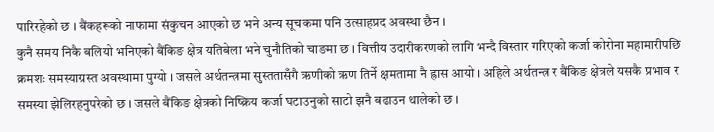पारिरहेको छ । बैंकहरूको नाफामा संकुचन आएको छ भने अन्य सूचकमा पनि उत्साहप्रद अवस्था छैन ।
कुनै समय निकै बलियो भनिएको बैंकिङ क्षेत्र यतिबेला भने चुनौतिको चाङमा छ । वित्तीय उदारीकरणको लागि भन्दै विस्तार गरिएको कर्जा कोरोना महामारीपछि क्रमशः समस्याग्रस्त अवस्थामा पुग्यो । जसले अर्थतन्त्रमा सुस्ततासँगै ऋणीको ऋण तिर्ने क्षमतामा नै ह्रास आयो । अहिले अर्थतन्त्र र बैंकिङ क्षेत्रले यसकै प्रभाव र समस्या झेलिरहनुपरेको छ । जसले बैंकिङ क्षेत्रको निष्क्रिय कर्जा घटाउनुको साटो झनै बढाउन थालेको छ ।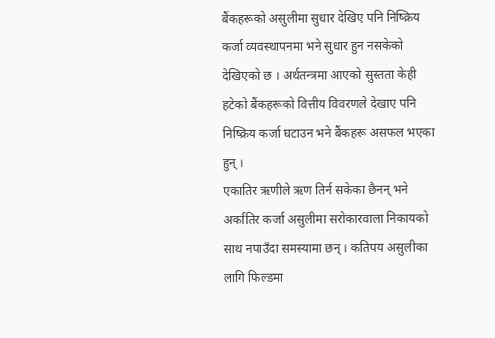बैंकहरूको असुलीमा सुधार देखिए पनि निष्क्रिय कर्जा व्यवस्थापनमा भने सुधार हुन नसकेको देखिएको छ । अर्थतन्त्रमा आएको सुस्तता केही हटेको बैंकहरूको वित्तीय विवरणले देखाए पनि निष्क्रिय कर्जा घटाउन भने बैंकहरू असफल भएका हुन् ।
एकातिर ऋणीले ऋण तिर्न सकेका छैनन् भने अर्कातिर कर्जा असुलीमा सरोकारवाला निकायको साथ नपाउँदा समस्यामा छन् । कतिपय असुलीका लागि फिल्डमा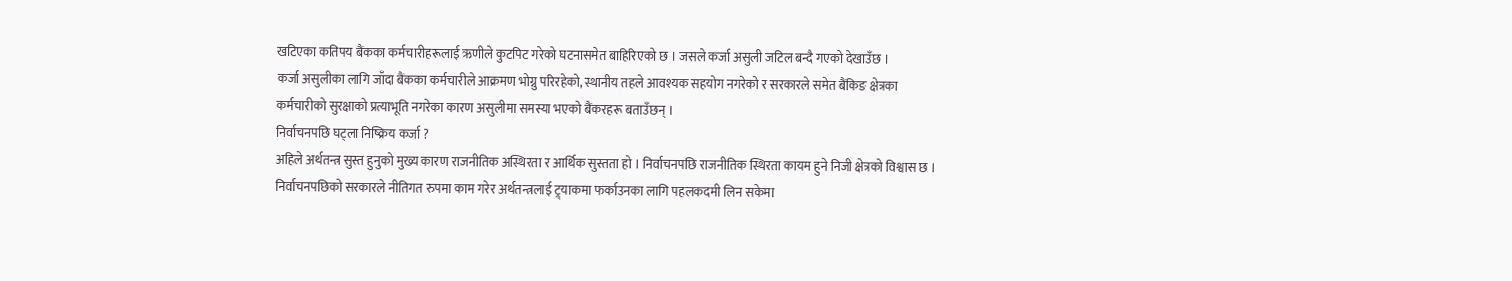खटिएका कतिपय बैंकका कर्मचारीहरूलाई ऋणीले कुटपिट गरेको घटनासमेत बाहिरिएको छ । जसले कर्जा असुली जटिल बन्दै गएको देखाउँछ ।
कर्जा असुलीका लागि जाँदा बैंकका कर्मचारीले आक्रमण भोग्नु परिरहेको, स्थानीय तहले आवश्यक सहयोग नगरेको र सरकारले समेत बैंकिङ क्षेत्रका कर्मचारीको सुरक्षाको प्रत्याभूति नगरेका कारण असुलीमा समस्या भएको बैंकरहरू बताउँछन् ।
निर्वाचनपछि घट्ला निष्क्रिय कर्जा ?
अहिले अर्थतन्त्र सुस्त हुनुको मुख्य कारण राजनीतिक अस्थिरता र आर्थिक सुस्तता हो । निर्वाचनपछि राजनीतिक स्थिरता कायम हुने निजी क्षेत्रको विश्वास छ । निर्वाचनपछिको सरकारले नीतिगत रुपमा काम गरेर अर्थतन्त्रलाई ट्र्याकमा फर्काउनका लागि पहलकदमी लिन सकेमा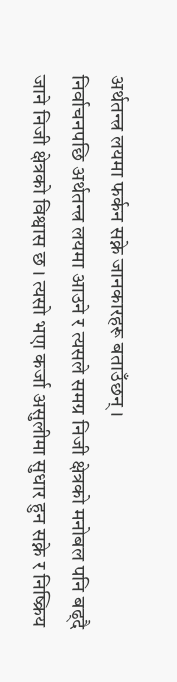अर्थतन्त्र लयमा फर्कन सक्ने जानकारहरू बताउँछन् ।
निर्वाचनपछि अर्थतन्त्र लयमा आउने र त्यसले समग्र निजी क्षेत्रको मनोबल पनि बढ्दै जाने निजी क्षेत्रको विश्वास छ । त्यसो भएा कर्जा असुलीमा सुधार हुन सक्ने र निष्क्रिय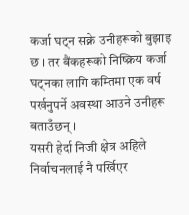कर्जा घट्न सक्ने उनीहरूको बुझाइ छ । तर बैंकहरूको निष्क्रिय कर्जा घट्नका लागि कम्तिमा एक वर्ष पर्खनुपर्ने अवस्था आउने उनीहरू बताउँछन् ।
यसरी हेर्दा निजी क्षेत्र अहिले निर्वाचनलाई नै पर्खिएर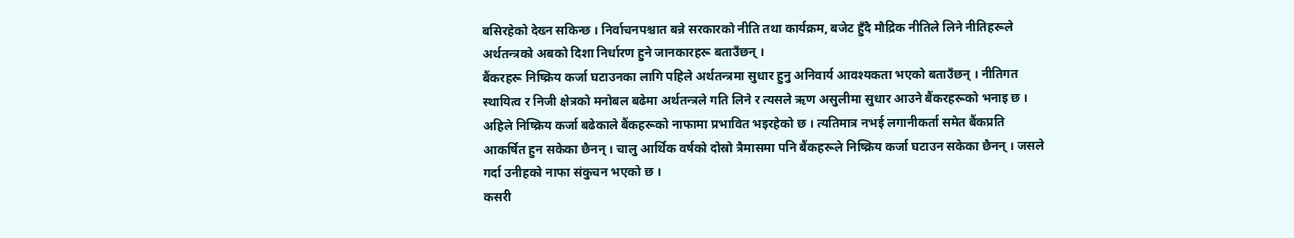बसिरहेको देख्न सकिन्छ । निर्वाचनपश्चात बन्ने सरकारको नीति तथा कार्यक्रम, बजेट हुँदै मौद्रिक नीतिले लिने नीतिहरूले अर्थतन्त्रको अबको दिशा निर्धारण हुने जानकारहरू बताउँछन् ।
बैंकरहरू निष्क्रिय कर्जा घटाउनका लागि पहिले अर्थतन्त्रमा सुधार हुनु अनिवार्य आवश्यकता भएको बताउँछन् । नीतिगत स्थायित्व र निजी क्षेत्रको मनोबल बढेमा अर्थतन्त्रले गति लिने र त्यसले ऋण असुलीमा सुधार आउने बैंकरहरूको भनाइ छ ।
अहिले निष्क्रिय कर्जा बढेकाले बैंकहरूको नाफामा प्रभावित भइरहेको छ । त्यतिमात्र नभई लगानीकर्ता समेत बैंकप्रति आकर्षित हुन सकेका छैनन् । चालु आर्थिक वर्षको दोस्रो त्रैमासमा पनि बैंकहरूले निष्क्रिय कर्जा घटाउन सकेका छैनन् । जसले गर्दा उनीहको नाफा संकुचन भएको छ ।
कसरी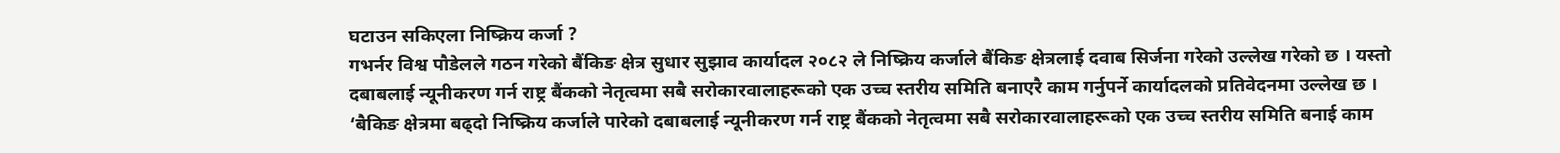घटाउन सकिएला निष्क्रिय कर्जा ?
गभर्नर विश्व पौडेलले गठन गरेको बैंकिङ क्षेत्र सुधार सुझाव कार्यादल २०८२ ले निष्क्रिय कर्जाले बैंकिङ क्षेत्रलाई दवाब सिर्जना गरेको उल्लेख गरेको छ । यस्तो दबाबलाई न्यूनीकरण गर्न राष्ट्र बैंकको नेतृत्वमा सबै सरोकारवालाहरूको एक उच्च स्तरीय समिति बनाएरै काम गर्नुपर्ने कार्यादलको प्रतिवेदनमा उल्लेख छ ।
‘बैकिङ क्षेत्रमा बढ्दो निष्क्रिय कर्जाले पारेको दबाबलाई न्यूनीकरण गर्न राष्ट्र बैंकको नेतृत्वमा सबै सरोकारवालाहरूको एक उच्च स्तरीय समिति बनाई काम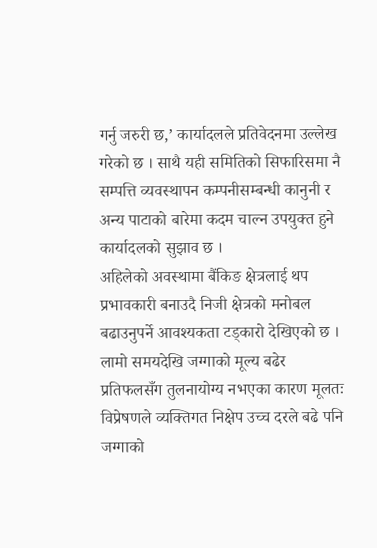गर्नु जरुरी छ,’ कार्यादलले प्रतिवेदनमा उल्लेख गरेको छ । साथै यही समितिको सिफारिसमा नै सम्पत्ति व्यवस्थापन कम्पनीसम्बन्धी कानुनी र अन्य पाटाको बारेमा कदम चाल्न उपयुक्त हुने कार्यादलको सुझाव छ ।
अहिलेको अवस्थामा बैंकिङ क्षेत्रलाई थप प्रभावकारी बनाउदै निजी क्षेत्रको मनोबल बढाउनुपर्ने आवश्यकता टड्कारो देखिएको छ । लामो समयदेखि जग्गाको मूल्य बढेर प्रतिफलसँग तुलनायोग्य नभएका कारण मूलतः विप्रेषणले व्यक्तिगत निक्षेप उच्च दरले बढे पनि जग्गाको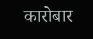कारोबार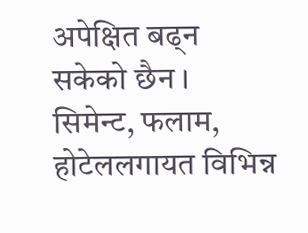अपेक्षित बढ्न सकेको छैन ।
सिमेन्ट, फलाम, होटेललगायत विभिन्न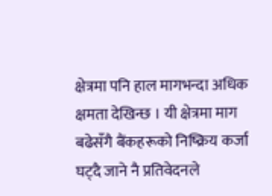क्षेत्रमा पनि हाल मागभन्दा अधिक क्षमता देखिन्छ । यी क्षेत्रमा माग बढेसँगै बैंकहरूको निष्क्रिय कर्जा घट्दै जाने नै प्रतिवेदनले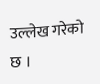उल्लेख गरेको छ ।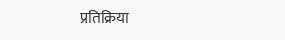प्रतिक्रिया